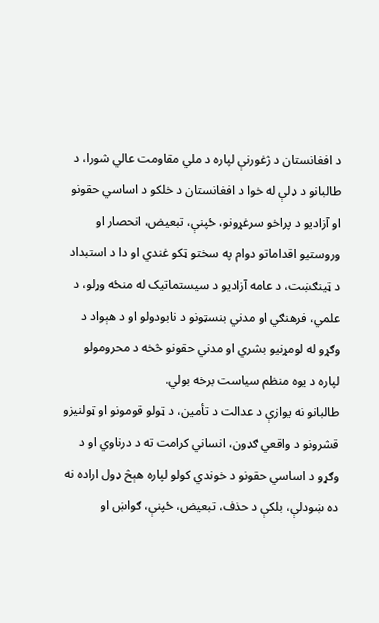د افغانستان د ژغورنې لپاره د ملي مقاومت عالي شورا، د طالبانو د ډلې له خوا د افغانستان د خلکو د اساسي حقونو او آزادیو د پراخو سرغړونو، ځپنې، تبعیض، انحصار او وروستیو اقداماتو دوام په سختو ټکو غندي او دا د استبداد د ټینګښت، د عامه آزادیو د سیستماتیک له منځه وړلو، د علمي، فرهنګي او مدني بنسټونو د نابودولو او د هېواد د وګړو له لومړنیو بشري او مدني حقونو څخه د محرومولو لپاره د یوه منظم سیاست برخه بولي.
طالبانو نه یوازې د عدالت د تأمین، د ټولو قومونو او ټولنیزو قشرونو د واقعي ګډون، انساني کرامت ته د درناوي او د وګړو د اساسي حقونو د خوندي کولو لپاره هېڅ ډول اراده نه ده ښودلې، بلکې د حذف، تبعیض، ځپنې، ګواښ او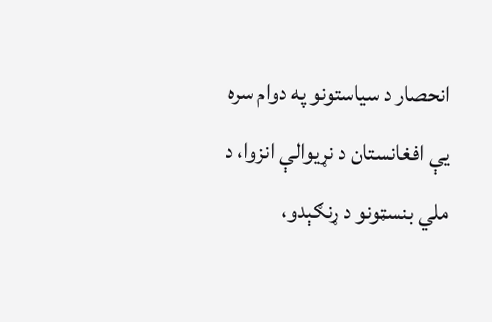انحصار د سیاستونو په دوام سره یې افغانستان د نړیوالې انزوا، د ملي بنسټونو د ړنګېدو،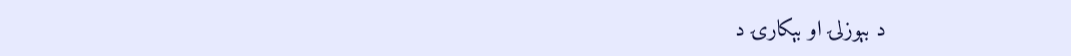د بېوزلۍ او بېکارۍ د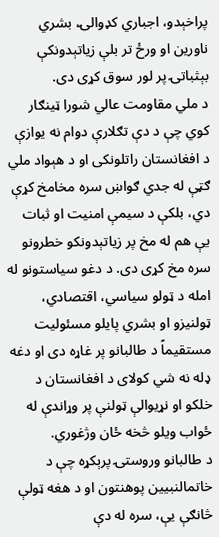پراخېدو، اجباري کډوالۍ، بشري ناورین او ورځ تر بلې زیاتېدونکې بېثباتۍ پر لور سوق کړی دی.
د ملي مقاومت عالي شورا ټینګار کوي چې د دې تګلارې دوام نه یوازې د افغانستان راتلونکی او د هېواد ملي ګټې له جدي ګواښ سره مخامخ کړې دي، بلکې د سیمې امنیت او ثبات یې هم له مخ پر زیاتېدونکو خطرونو سره مخ کړی دی. د دغو سیاستونو له امله د ټولو سیاسي، اقتصادي، ټولنیزو او بشري پایلو مسئولیت مستقیماً د طالبانو پر غاړه دی او دغه ډله نه شي کولای د افغانستان د خلکو او نړیوالې ټولنې پر وړاندې له ځواب ویلو څخه ځان وژغوري.
د طالبانو وروستۍ پرېکړه چې د خاتمالنبیین پوهنتون او د هغه ټولې څانګې یې، سره له دې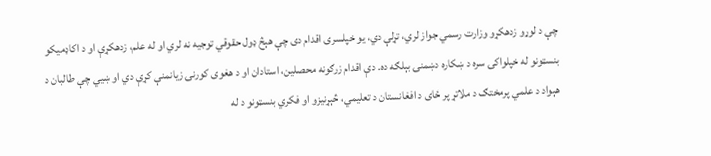چې د لوړو زدهکړو وزارت رسمي جواز لري، تړلې دي، یو خپلسری اقدام دی چې هېڅ ډول حقوقي توجیه نه لري او له علم، زدهکړې او د اکاډمیکو بنسټونو له خپلواکۍ سره د ښکاره دښمنۍ بېلګه ده. دې اقدام زرګونه محصلین، استادان او د هغوی کورنۍ زیانمنې کړې دي او ښيي چې طالبان د هېواد د علمي پرمختګ د ملاتړ پر ځای د افغانستان د تعلیمي، څېړنیزو او فکري بنسټونو د له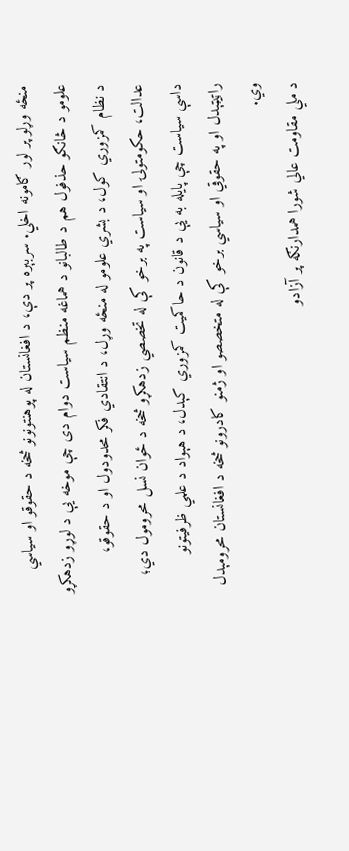منځه وړلو پر لور ګامونه اخلي. سربېره پر دې، د افغانستان له پوهنتونونو څخه د حقوقو او سیاسي علومو د څانګو حذفول هم د طالبانو د هماغه منظم سیاست دوام دی چې موخه یې د لوړو زدهکړو د نظام کمزوري کول، د بشري علومو له منځه وړل، د انتقادي فکر محدودول او د حقوقو، عدالت، حکومتولۍ او سیاست په برخو کې له تخصصي زدهکړو څخه د ځوان نسل محرومول دي؛ داسې سیاست چې پایله به یې د قانون د حاکمیت کمزوري کېدل، د هېواد د علمي ظرفیتونو راټیټېدل او په حقوقي او سیاسي برخو کې له متخصصو او ژمنو کادرونو څخه د افغانستان محرومېدل وي.
د ملي مقاومت عالي شورا همدارنګه پر آزادو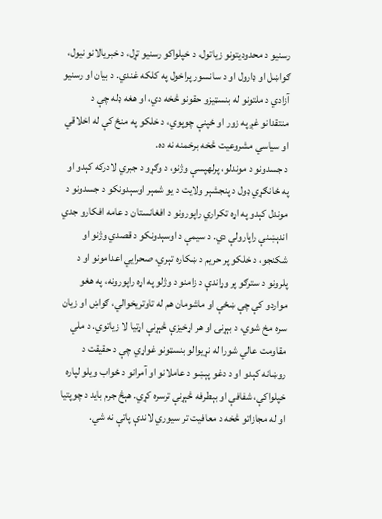رسنیو د محدودیتونو زیاتول، د خپلواکو رسنیو تړل، د خبریالانو نیول، ګواښل او ډارول او د سانسور پراخول په کلکه غندي. د بیان او رسنیو آزادي د ملتونو له بنسټیزو حقونو څخه دي، او هغه ډله چې د منتقدانو غږ په زور او ځپنې چوپوي، د خلکو په منځ کې له اخلاقي او سیاسي مشروعیت څخه برخمنه نه ده.
د جسدونو د موندلو، پرلهپسې وژنو، د وګړو د جبري لادرکه کېدو او په ځانګړي ډول د پنجشېر ولایت د یو شمېر اوسېدونکو د جسدونو د موندل کېدو په اړه تکراري راپورونو د افغانستان د عامه افکارو جدي اندېښنې راپارولې دي. د سیمې د اوسېدونکو د قصدي وژنو او شکنجو، د خلکو پر حریم د ښکاره تېري، صحرایي اعدامونو او د پلرونو د سترګو پر وړاندې د زامنو د وژلو په اړه راپورونه، په هغو مواردو کې چې ښځې او ماشومان هم له تاوتریخوالي، ګواښ او زیان سره مخ شوي، د بېړنۍ او هر اړخیزې څېړنې اړتیا لا زیاتوي. د ملي مقاومت عالي شورا له نړیوالو بنسټونو غواړي چې د حقیقت د روښانه کېدو او د دغو پېښو د عاملانو او آمرانو د ځواب ویلو لپاره خپلواکې، شفافې او بېطرفه څېړنې ترسره کړي. هېڅ جرم باید د چوپتیا او له مجازاتو څخه د معافیت تر سیوري لاندې پاتې نه شي.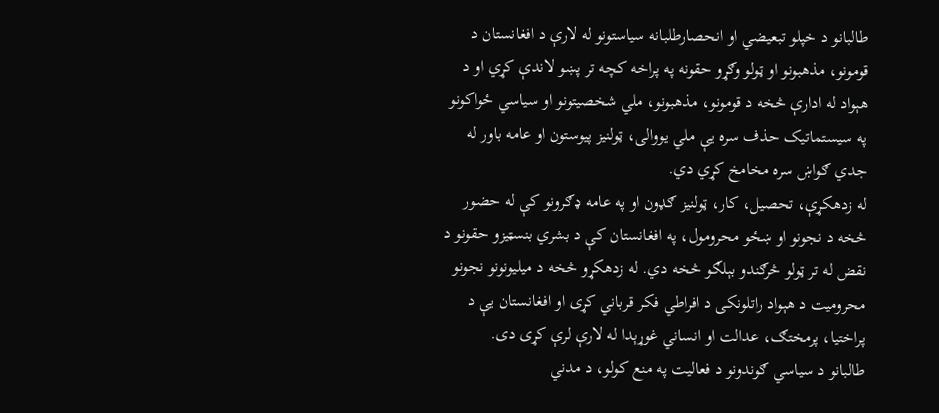طالبانو د خپلو تبعیضي او انحصارطلبانه سیاستونو له لارې د افغانستان د قومونو، مذهبونو او ټولو وګړو حقونه په پراخه کچه تر پښو لاندې کړي او د هېواد له ادارې څخه د قومونو، مذهبونو، ملي شخصیتونو او سیاسي ځواکونو په سیستماتیک حذف سره یې ملي یووالی، ټولنیز پیوستون او عامه باور له جدي ګواښ سره مخامخ کړي دي.
له زدهکړې، تحصیل، کار، ټولنیز ګډون او په عامه ډګرونو کې له حضور څخه د نجونو او ښځو محرومول، په افغانستان کې د بشري بنسټیزو حقونو د نقض له تر ټولو څرګندو بېلګو څخه دي. له زدهکړو څخه د میلیونونو نجونو محرومیت د هېواد راتلونکی د افراطي فکر قرباني کړی او افغانستان یې د پراختیا، پرمختګ، عدالت او انساني غوړېدا له لارې لرې کړی دی.
طالبانو د سیاسي ګوندونو د فعالیت په منع کولو، د مدني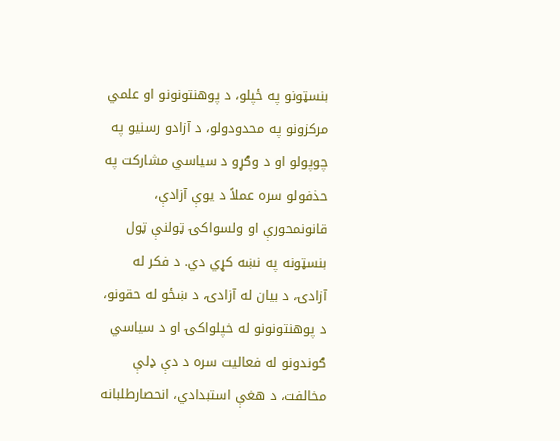بنسټونو په ځپلو، د پوهنتونونو او علمي مرکزونو په محدودولو، د آزادو رسنیو په چوپولو او د وګړو د سیاسي مشارکت په حذفولو سره عملاً د یوې آزادې، قانونمحورې او ولسواکۍ ټولنې ټول بنسټونه په نښه کړي دي. د فکر له آزادۍ، د بیان له آزادۍ، د ښځو له حقونو، د پوهنتونونو له خپلواکۍ او د سیاسي ګوندونو له فعالیت سره د دې ډلې مخالفت، د هغې استبدادي، انحصارطلبانه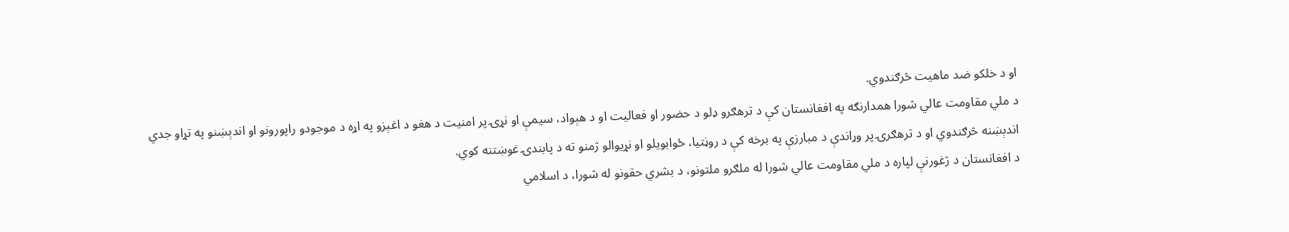او د خلکو ضد ماهیت څرګندوي.
د ملي مقاومت عالي شورا همدارنګه په افغانستان کې د ترهګرو ډلو د حضور او فعالیت او د هېواد، سیمې او نړۍ پر امنیت د هغو د اغېزو په اړه د موجودو راپورونو او اندېښنو په تړاو جدي اندېښنه څرګندوي او د ترهګرۍ پر وړاندې د مبارزې په برخه کې د روڼتیا، ځوابویلو او نړیوالو ژمنو ته د پابندۍ غوښتنه کوي.
د افغانستان د ژغورنې لپاره د ملي مقاومت عالي شورا له ملګرو ملتونو، د بشري حقونو له شورا، د اسلامي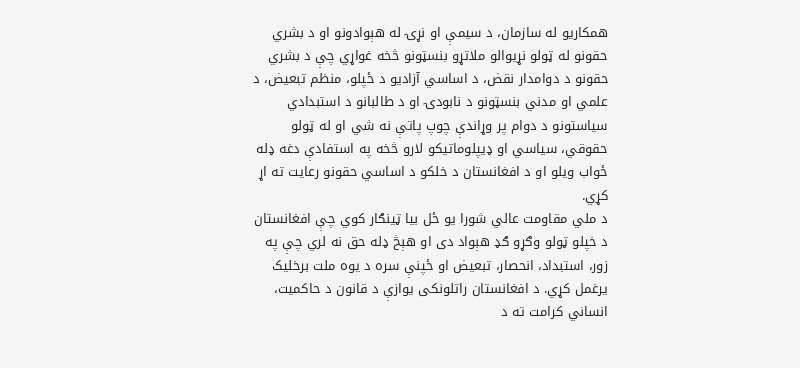همکاریو له سازمان، د سیمې او نړۍ له هېوادونو او د بشري حقونو له ټولو نړیوالو ملاتړو بنسټونو څخه غواړي چې د بشري حقونو د دوامدار نقض، د اساسي آزادیو د ځپلو، منظم تبعیض، د علمي او مدني بنسټونو د نابودۍ او د طالبانو د استبدادي سیاستونو د دوام پر وړاندې چوپ پاتې نه شي او له ټولو حقوقي، سیاسي او ډیپلوماتیکو لارو څخه په استفادې دغه ډله ځواب ویلو او د افغانستان د خلکو د اساسي حقونو رعایت ته اړ کړي.
د ملي مقاومت عالي شورا یو ځل بیا ټینګار کوي چې افغانستان د خپلو ټولو وګړو ګډ هېواد دی او هېڅ ډله حق نه لري چې په زور، استبداد، انحصار، تبعیض او ځپنې سره د یوه ملت برخلیک یرغمل کړي. د افغانستان راتلونکی یوازې د قانون د حاکمیت، انساني کرامت ته د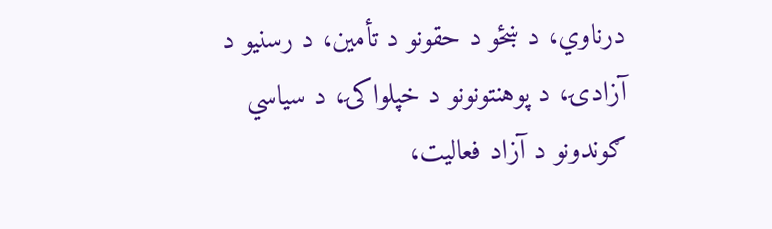درناوي، د ښځو د حقونو د تأمین، د رسنیو د آزادۍ، د پوهنتونونو د خپلواکۍ، د سیاسي ګوندونو د آزاد فعالیت،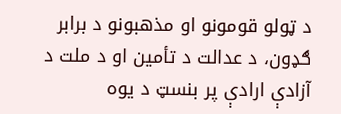د ټولو قومونو او مذهبونو د برابر ګډون، د عدالت د تأمین او د ملت د آزادې ارادې پر بنسټ د یوه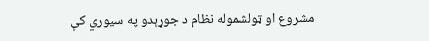مشروع او ټولشموله نظام د جوړېدو په سیوري کې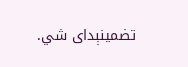تضمینېدای شي.